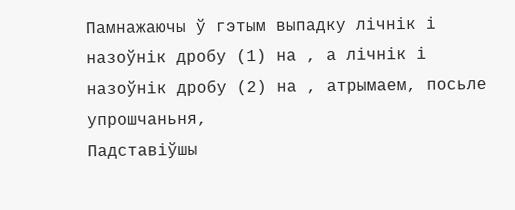Памнажаючы ў гэтым выпадку лічнік і назоўнік дробу (1) на , а лічнік і назоўнік дробу (2) на , атрымаем, посьле упрошчаньня,
Падставіўшы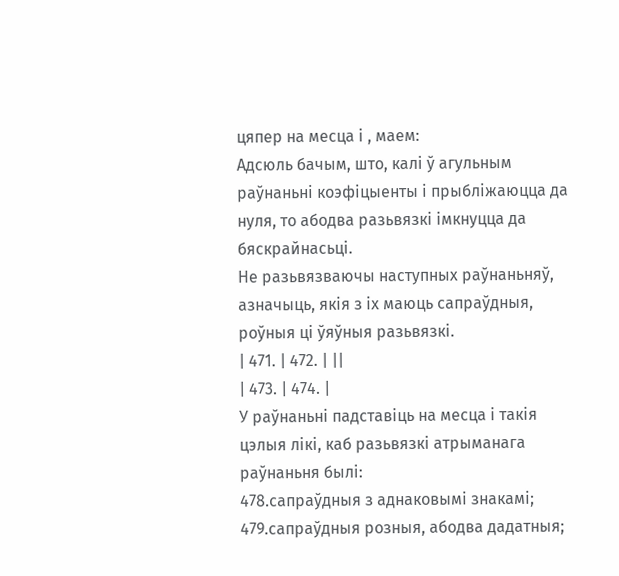цяпер на месца і , маем:
Адсюль бачым, што, калі ў агульным раўнаньні коэфіцыенты і прыбліжаюцца да нуля, то абодва разьвязкі імкнуцца да бяскрайнасьці.
Не разьвязваючы наступных раўнаньняў, азначыць, якія з іх маюць сапраўдныя, роўныя ці ўяўныя разьвязкі.
| 471. | 472. | ||
| 473. | 474. |
У раўнаньні падставіць на месца і такія цэлыя лікі, каб разьвязкі атрыманага раўнаньня былі:
478.сапраўдныя з аднаковымі знакамі;
479.сапраўдныя розныя, абодва дадатныя;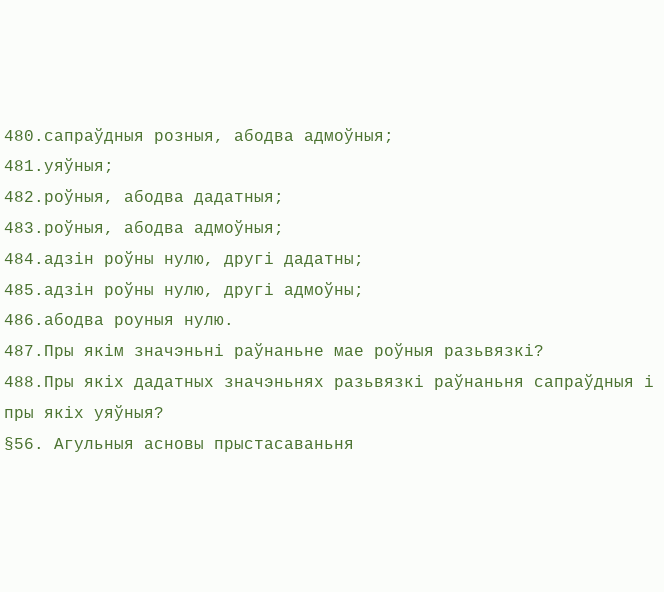480.сапраўдныя розныя, абодва адмоўныя;
481.уяўныя;
482.роўныя, абодва дадатныя;
483.роўныя, абодва адмоўныя;
484.адзін роўны нулю, другі дадатны;
485.адзін роўны нулю, другі адмоўны;
486.абодва роуныя нулю.
487.Пры якім значэньні раўнаньне мае роўныя разьвязкі?
488.Пры якіх дадатных значэньнях разьвязкі раўнаньня сапраўдныя і пры якіх уяўныя?
§56. Агульныя асновы прыстасаваньня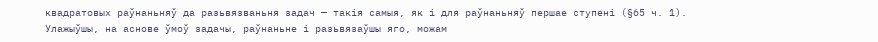квадратовых раўнаньняў да разьвязваньня задач — такія самыя, як і для раўнаньняў першае ступені (§65 ч. 1). Улажыўшы, на аснове ўмоў задачы, раўнаньне і разьвязаўшы яго, можам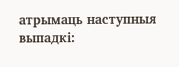атрымаць наступныя выпадкі: